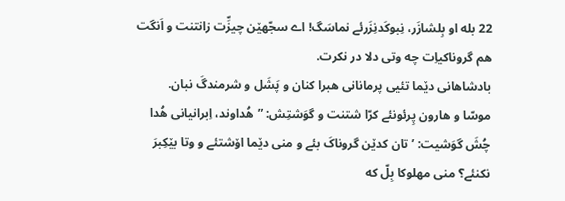22 بله او بِلشازَر، نِبوکَدنِزَرئے نماسَگ! اے سجّهێن چیزِّت زانتنت و اَنگت هم گروناکیاِت چه وتی دلا در نکرت.
بادشاهانی دێما تئیی پرمانانی هبرا کنان و پَشَل و شرمندگَ نبان.
موسّا و هارون پِرئونئے کرّا شتنت و گوَشتِش: ”هُداوند، اِبرانیانی هُدا چُشَ گوَشیت: ’تان کدێن گروناکَ بئے و منی دێما اۆشتئے و وتا بێکِبرَ نکنئے؟ منی مهلوکا بِلّ که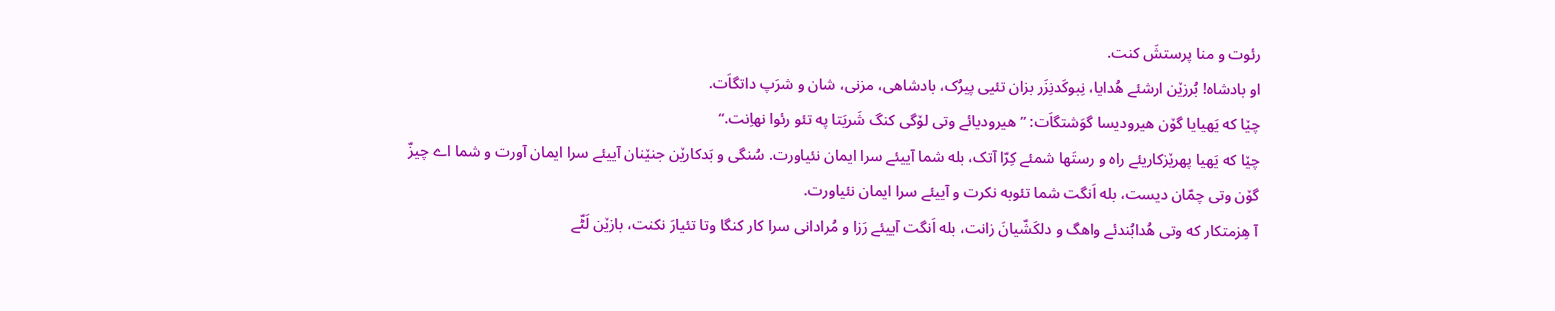رئوت و منا پرستشَ کنت.
او بادشاه! بُرزێن ارشئے هُدایا، نِبوکَدنِزَر بزان تئیی پیرُک، بادشاهی، مزنی، شان و شرَپ داتگاَت.
چێا که یَهیایا گۆن هیرودیسا گوَشتگاَت: ”هیرودیائے وتی لۆگی کنگ شَریَتا په تئو رئوا نهاِنت.“
چێا که یَهیا پهرێزکاریئے راه و رستَها شمئے کِرّا آتک، بله شما آییئے سرا ایمان نئیاورت. سُنگی و بَدکارێن جنێنان آییئے سرا ایمان آورت و شما اے چیزّ گۆن وتی چمّان دیست، بله اَنگت شما تئوبه نکرت و آییئے سرا ایمان نئیاورت.
آ هِزمتکار که وتی هُدابُندئے واهگ و دلکَشّیانَ زانت، بله اَنگت آییئے رَزا و مُرادانی سرا کار کنگا وتا تئیارَ نکنت، بازێن لَٹّے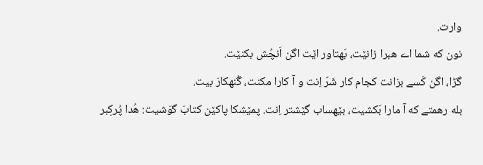وارت.
نون که شما اے هبرا زانێت، بَهتاور اێت اگن اَنچُش بکنێت.
گڑا، اگن کَسے بزانت کجام کار شَرّ اِنت و آ کارا مکنت، گُنهکارَ بیت.
بله رهمتے که آ مارا بَکشیت، بێهساب گێشتر اِنت. پمێشکا پاکێن کتابَ گوَشیت: هُدا پُرکِبر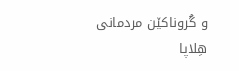و گُروناکێن مردمانی هِلاپا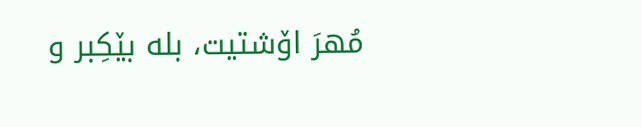مُهرَ اۆشتیت، بله بێکِبر و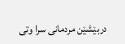دربێشێن مردمانی سرا وتی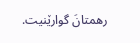رهمتانَ گوارێنیت.